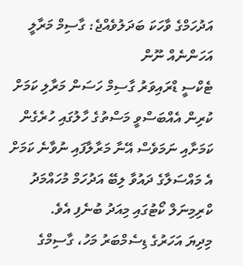އަދުހަމްގެ ވާހަކަ ބަދަލުވެއްޖެ: ގާސިމް މަރާލީ އަހަންނެއް ނޫން
ޓެކްސީ ޑްރައިވަރު ގާސިމް ހަސަން މަރާލި ކަމަށް ކުރިން އެއްބަސްވީ މަސްތުގެ ހާލުގައި ހުރެގެން ކަމަށާއި ނަމަވެސް އޭނާ މަރާލާފައި ނުވާނެ ކަމަށް އެ މައްސަލާގެ ދައުވާ ލިބޭ އަދުހަމް މުހައްމަދު ކްރިމިނަލް ކޯޓުގައި މިއަދު ބުނެފި އެވެ.
މިދިޔަ އަހަރުގެ ޑިސެމްބަރު މަހު، ގާސިމްގެ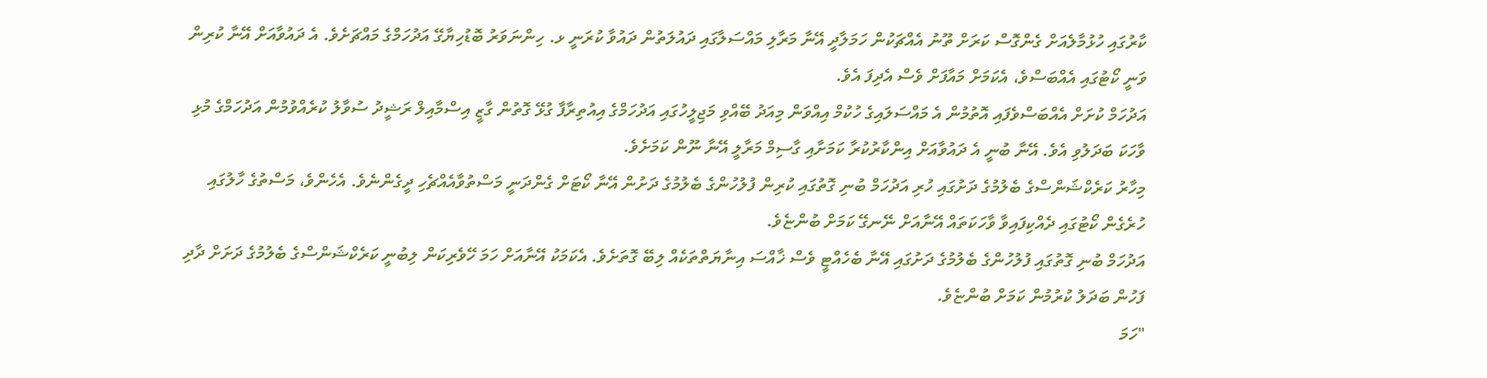ކާރުގައި ހުޅުމާލެއަށް ގެންގޮސް ކަރަށް ތޫނު އެއްޗަކުން ހަމަލާދީ އޭނާ މަރާލި މައްސަލާގައި ދައުލަތުން ދައުވާ ކުރަނީ ޅ. ހިންނަވަރު ބޮޑުހިޔާގޭ އަދުހަމްގެ މައްޗަށެވެ. އެ ދައުވާއަށް އޭނާ ކުރިން ވަނީ ކޯޓުގައި އެއްބަސްވެ، އެކަމަށް މައާފަށް ވެސް އެދިފަ އެވެ.
އަދުހަމް ކުށަށް އެއްބަސްވެފައި އޮތުމުން އެ މައްސަލައިގެ ހުކުމް އިއްވަން މިއަދު ބޭއްވި މަޖިލީހުގައި އަދުހަމްގެ އިއުތިރާފާ ގުޅޭ ގޮތުން ގާޒީ އިސްމާއިލް ރަޝީދު ސުވާލު ކުރެއްވުމުން އަދުހަމްގެ މުޅި ވާހަކަ ބަދަލުވި އެވެ. އޭނާ ބުނީ އެ ދައުވާއަށް އިންކާރުކުރާ ކަމަށާއި ގާސިމް މަރާލީ އޭނާ ނޫން ކަމަށެވެ.
މިހާރު ކަރެކްޝަންސްގެ ބެލުމުގެ ދަށުގައި ހުރި އަދުހަމް ބުނި ގޮތުގައި ކުރިން ފުލުހުންގެ ބެލުމުގެ ދަށުން އޭނާ ކޯޓަށް ގެންދަނީ މަސްތުވާއެއްޗެހި ދީގެންނެވެ. އެހެންވެ، މަސްތުގެ ހާލުގައި ހުރެގެން ކޯޓުގައި ދެއްކިފައިވާ ވާހަކަތައް އޭނާއަށް ނޭނގޭ ކަމަށް ބުންޏެވެ.
އަދުހަމް ބުނި ގޮތުގައި ފުލުހުންގެ ބެލުމުގެ ދަށުގައި އޭނާ ބެހެއްޓީ ވެސް ޚާއްސަ އިނާޔަތްތަކެއް ލިބޭ ގޮތަށެވެ. އެކަމަކު އޭނާއަށް ހަމަ ހޭވެރިކަން ލިބުނީ ކަރެކްޝަންސްގެ ބެލުމުގެ ދަށަށް ދާދި ފަހުން ބަދަލު ކުރުމުން ކަމަށް ބުންޏެވެ.
"ހަމަ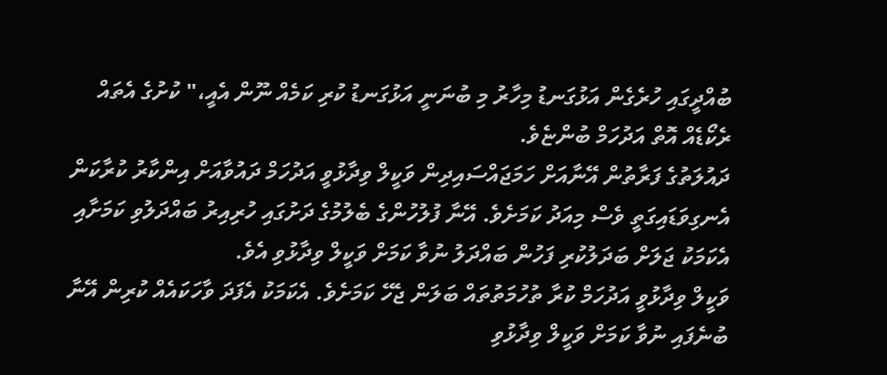ބުއްދީގައި ހުރެގެން އަޅުގަނޑު މިހާރު މި ބުނަނީ އަޅުގަނޑު ކުރި ކަމެއް ނޫން އެއީ،" ކުށުގެ އެތައް ރެކޯޑެއް އޮތް އަދުހަމް ބުންޏެވެ.
ދައުލަތުގެ ފަރާތުން އޭނާއަށް ހަމަޖައްސައިދިން ވަކީލް ވިދާޅުވީ އަދުހަމް ދައުވާއަށް އިންކާރު ކުރާކަން އެނގިވަޑައިގަތީ ވެސް މިއަދު ކަމަށެވެ. އޭނާ ފުލުހުންގެ ބެލުމުގެ ދަށުގައި ހުރިއިރު ބައްދަލުވި ކަމަށާއި އެކަމަކު ޖަލަށް ބަދަލުކުރި ފަހުން ބައްދަލު ނުވާ ކަމަށް ވަކީލް ވިދާޅުވި އެވެ.
ވަކީލް ވިދާޅުވީ އަދުހަމް ކުރާ ތުހުމަތުތައް ބަލަން ޖެހޭ ކަމަށެވެ. އެކަމަކު އެފަދަ ވާހަކައެއް ކުރިން އޭނާ ބުނެފައި ނުވާ ކަމަށް ވަކީލް ވިދާޅުވި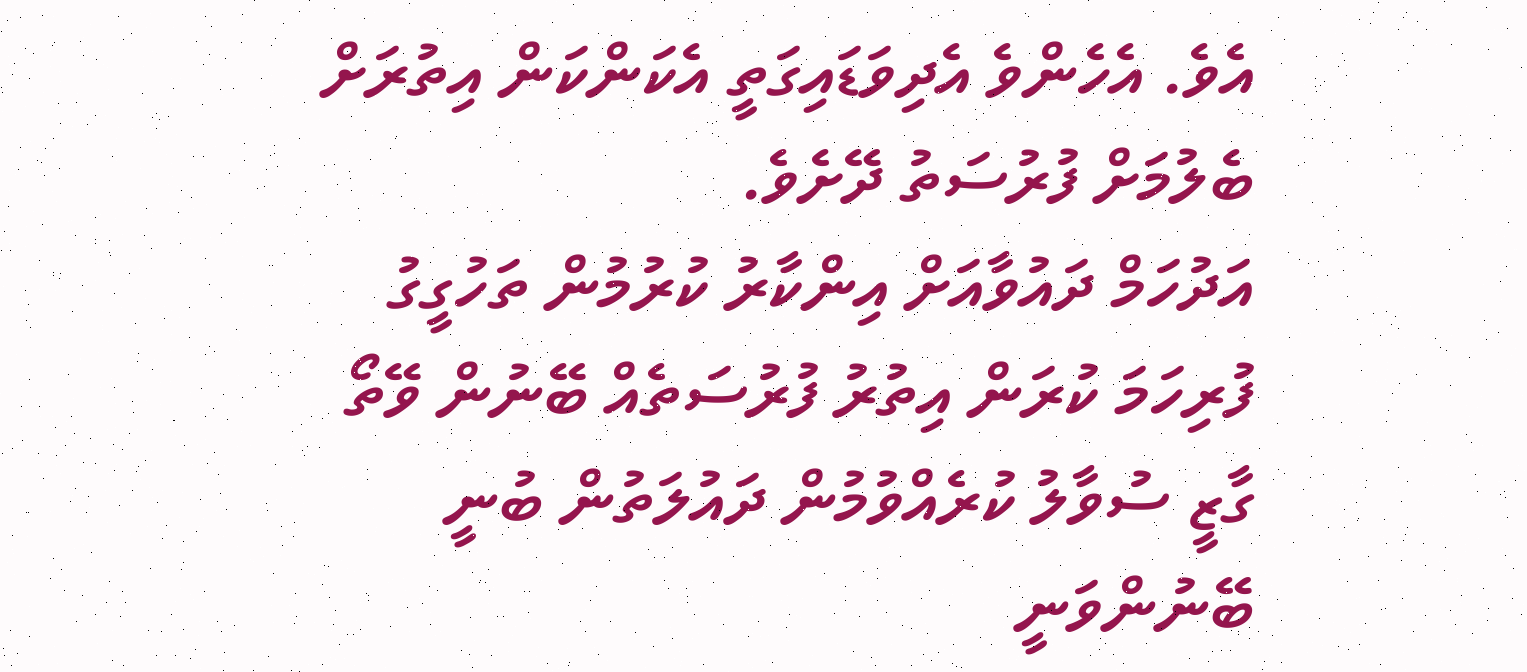އެވެ. އެހެންވެ އެދިވަޑައިގަތީ އެކަންކަން އިތުރަށް ބެލުމަށް ފުރުސަތު ދޭށެވެ.
އަދުހަމް ދައުވާއަށް އިންކާރު ކުރުމުން ތަހުގީގު ފުރިހަމަ ކުރަން އިތުރު ފުރުސަތެއް ބޭނުން ވޭތޯ ގާޒީ ސުވާލު ކުރެއްވުމުން ދައުލަތުން ބުނީ ބޭނުންވަނީ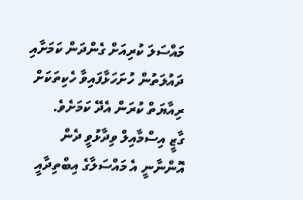މައްސަލަ ކުރިއަށް ގެންދަން ކަމަށާއި ދައުލަތުން ހުށަހަޅާފައިވާ ހެކިތަކަށް ރިއާޔަތް ކުރަން އެދޭ ކަމަށެވެ.
ގާޒީ އިސްމާއިލް ވިދާޅުވީ ދެން އޮންނާނީ އެ މައްސަލާގެ އިބްތިދާއީ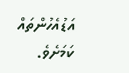އަޑުއެހުންތައް ކަމަށެވެ.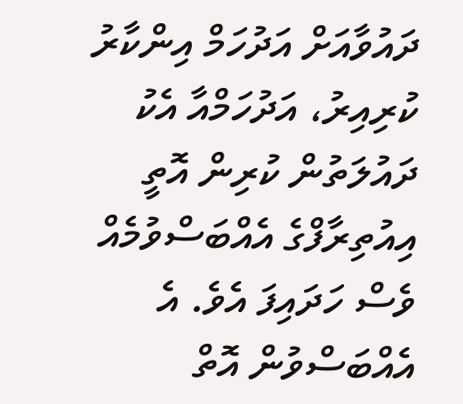ދައުވާއަށް އަދުހަމް އިންކާރު ކުރިއިރު، އަދުހަމްއާ އެކު ދައުލަތުން ކުރިން އޮތީ އިއުތިރާފްގެ އެއްބަސްވުމެއް ވެސް ހަދައިފަ އެވެ. އެ އެއްބަސްވުން އޮތް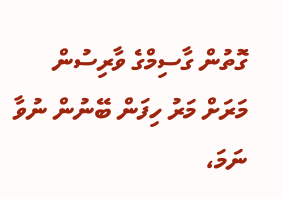ގޮތުން ގާސިމްގެ ވާރިސުން މަރަށް މަރު ހިފަން ބޭނުން ނުވާ ނަމަ،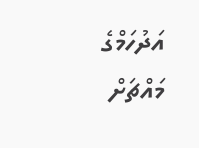އަދުހަމްގެ މައްޗަށް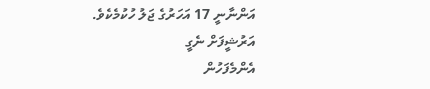އަންނާނީ 17 އަހަރުގެ ޖަލު ހުކުމެކެވެ.
އަރުޝީފަށް ނެގީ
އެންމެފަހުން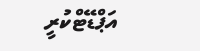އަޕްޑޭޓްކުރީ